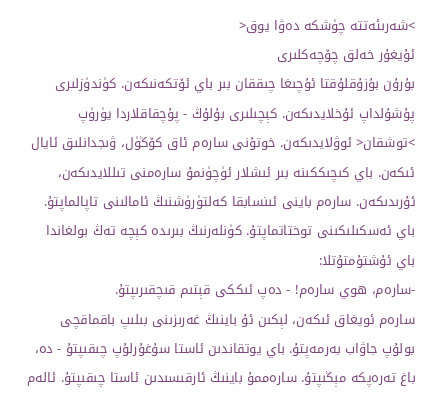>شەرىئەتتە چۈشكە دەۋا يوق<
ئۇيغۇر خەلق چۆچەكلىرى
بۇرۇن بۇزۇقلۇقتا ئۇچىغا چىققان بىر باي ئۆتكەنىكەن. كۈندۈزلىرى پۇشۇلداپ ئۇخلايدىكەن. كېچىلىرى بۇلۇڭ - پۇچقاقلاردا يۈرۈپ >توشقان< ئوۋلايدىكەن. خوتۇنى سارەم ئاق كۆڭۈل، ۋىجدانلىق ئايال ئىكەن. باي كىچىككىنە بىر ئىشلار ئۈچۈنمۇ سارەمنى تىللايدىكەن، ئۇرىدىكەن. سارەم باينى ئىنسابقا كەلتۈرۈشنىڭ ئامالىنى تاپالماپتۇ. باي ئەسكىلىكىنى توختاتماپتۇ. كۈنلەرنىڭ بىرىدە كېچە تەڭ بولغاندا باي ئۇشتۇمتۇتلا:
-سارەم، ھوي سارەم! - دەپ ئىككى قېتىم قىچقىرىپتۇ.
سارەم ئويغاق ئىكەن، لېكىن ئۇ باينىڭ غەرىزىنى بىلىپ باقماقچى بولۇپ جاۋاب بەرمەپتۇ. باي يوتقاندىن ئاستا سۇغۇرلۇپ چىقىپتۇ - دە، باغ تەرەپكە مېڭىپتۇ. سارەممۇ باينىڭ ئارقىسىدىن ئاستا چىقىپتۇ. ئالەم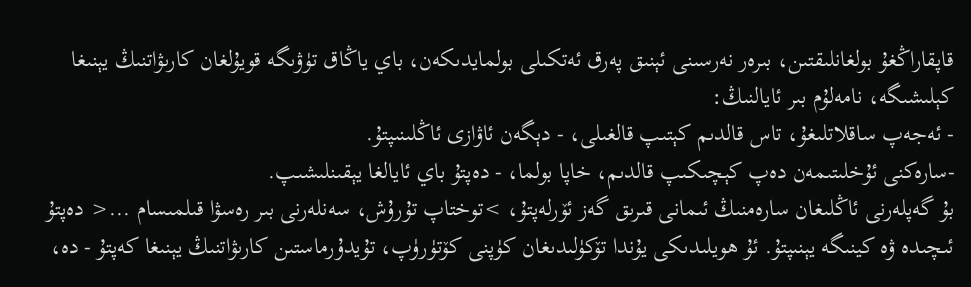قاپقاراڭغۇ بولغانلىقتىن، بىرەر نەرسىنى ئېنىق پەرق ئەتكىلى بولمايدىكەن، باي ياڭاق تۈۋىگە قويۇلغان كارىۋاتنىڭ يېنىغا كېلىشىگە، نامەلۇم بىر ئايالنىڭ:
- ئەجەپ ساقلاتلىغۇ، تاس قالدىم كېتىپ قالغىلى، - دېگەن ئاۋازى ئاڭلىنىپتۇ.
-سارەكنى ئۇخلىتىمەن دەپ كېچىكىپ قالدىم، خاپا بولما، - دەپتۇ باي ئايالغا يېقىنلىشىپ.
بۇ گەپلەرنى ئاڭلىغان سارەمنىڭ ئىمانى قىرىق گەز ئۆرلەپتۇ، >توختاپ تۇرۇش، سەنلەرنى بىر رەسۋا قىلمىسام ...< دەپتۇ ئىچىدە ۋە كينىگە يېنىپتۇ. ئۇ ھويلىدىكى يۇندا تۆكۈلىدىغان كۈپنى كۆتۈرۈپ، تۇيدۇرماستىن كارىۋاتنىڭ يېنىغا كەپتۇ - دە،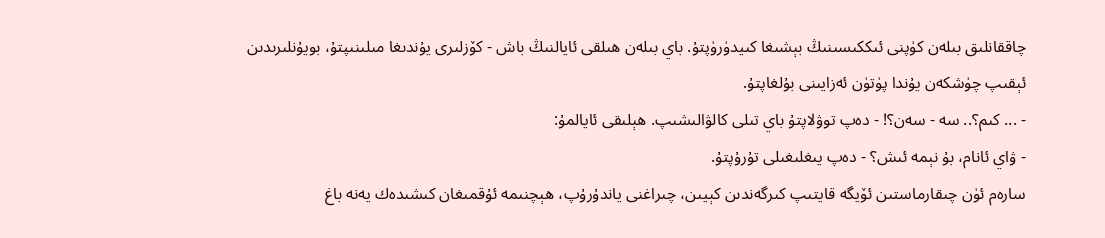چاققانلىق بىلەن كۈپنى ئىككىسىنىڭ بېشىغا كىيدۈرۈپتۇ. باي بىلەن ھىلقى ئايالنىڭ باش - كۆزلىرى يۇندىغا مىلىنىپتۇ، بويۇنلىرىدىن ئېقىپ چۈشكەن يۇندا پۈتۈن ئەزايىنى بۇلغاپتۇ.
- ... كىم؟.. سە - سەن؟! - دەپ توۋلاپتۇ باي تىلى كالۋالىشىپ. ھېلىقى ئايالمۇ:
- ۋاي ئانام، بۇ نېمە ئىش؟ - دەپ يىغلىغىلى تۇرۇپتۇ.
سارەم ئۈن چىقارماستىن ئۆيگە قايتىپ كىرگەندىن كېيىن، چىراغنى ياندۇرۇپ، ھېچنىمە ئۇقمىغان كىشىدەك يەنە باغ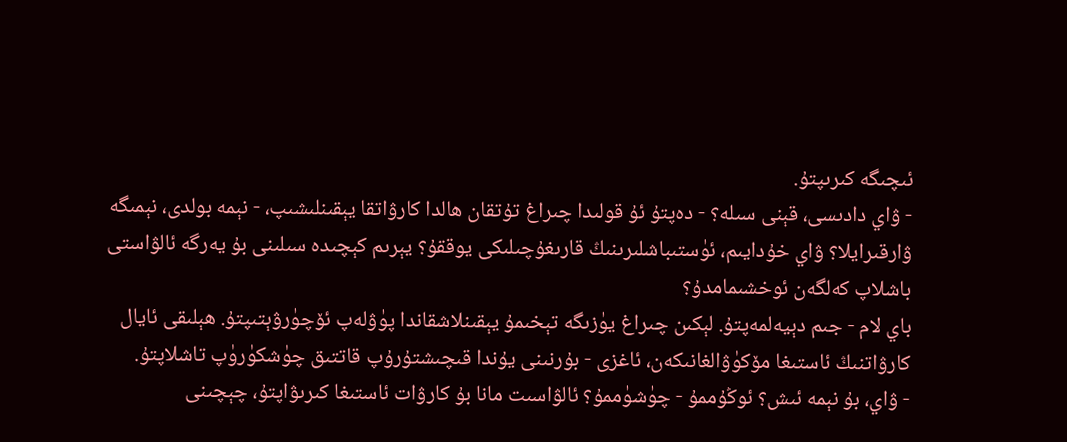ئىچىگە كىرىپتۇ.
- ۋاي دادىسى، قېنى سىلە؟ - دەپتۇ ئۇ قولىدا چىراغ تۇتقان ھالدا كارۋاتقا يېقىنلىشىپ، - نېمە بولدى، نېمىگە ۋارقىرايلا؟ ۋاي خۇدايىم، ئۈستىباشلىرىنىڭ قارىغۇچىلىكى يوققۇ؟ يېرىم كېچىدە سىلىنى بۇ يەرگە ئالۋاستى باشلاپ كەلگەن ئوخشىمامدۇ؟
باي لام - جىم دېيەلمەپتۇ. لېكىن چىراغ يۈزىگە تېخىمۇ يېقىنلاشقاندا پۈۋلەپ ئۆچۈرۋېتىپتۇ. ھېلىقى ئايال كارۋاتنىڭ ئاستىغا مۆكۈۋالغانىكەن، ئاغزى - بۇرنىنى يۇندا قىچىشتۇرۇپ قاتتىق چۈشكۈرۈپ تاشلاپتۇ.
- ۋاي، بۇ نېمە ئىش؟ ئوڭۇممۇ - چۈشۈممۇ؟ ئالۋاسىت مانا بۇ كارۋات ئاستىغا كىرىۋاپتۇ، چېچىنى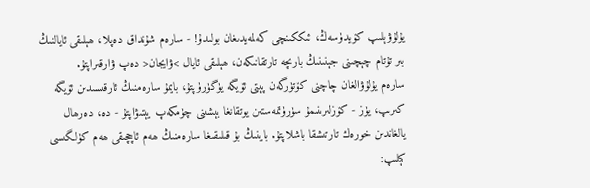يۇلۇۋېلىپ كۆيدۈسەڭ، ئىككىنچى كەلمەيدىغان بولىدۇ! - سارەم شۇنداق دەپلا، ھېلىقى ئايالنىڭ بىر تۇتام چېچىنى جېنىنىڭ بارىچە تارتقانىكەن، ھېلىقى ئايال >ۋايجان< دەپ ۋارقىراپتۇ.
سارەم يۇلۇۋالغان چاچنى كۆتۈرگەن پېتى ئۆيگە يۈگۈرۈپتۇ، بايمۇ سارەمنىڭ ئارقىسىدىن ئۆيگە كىرىپ، يۈز - كۆزلىرىنىمۇ سۈرۈتمەستىن يوتقانغا بېشىنى چۈمكەپ يېتىۋاپتۇ - دە، دەرھال يالغاندىن خورەك تارتىشقا باشلاپتۇ. باينىڭ بۇ قىلىقىغا سارەمنىڭ ھەم ئاچچىقى ھەم كۈلگىسى كېلىپ: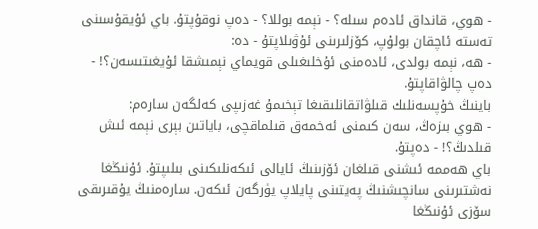- ھوي، قانداق ئادەم سىلە؟ - نېمە بوللا؟ - دەپ نوقۇپتۇ. باي ئۇيقۇسىنى تەستە ئاچقان بولۇپ، كۆزلىرىنى ئۇۋىلاپتۇ - دە:
- ھە، نېمە بولدى، ئادەمنى ئۇخلىغىلى قويماي نېمىشقا ئۇيغىتىسەن؟! - دەپ چالۋاقاپتۇ.
باينىڭ خۇپسەنلىك قىلۋاتقانلىقىغا تېخىمۇ غەزىپى كەلگەن سارەم:
- ھوي بىزەڭ، سەن كىمنى ئەخمەق قىلماقچى، باياتىن بېرى نېمە ئىش قىلدىڭ؟! - دەپتۇ.
باي ھەممە ئىشنى قىلغان ئۆزىنىڭ ئايالى ئىكەنلىكىنى بىلىپتۇ. ئۇنىڭغا نەشتىرىنى سانچىشنىڭ پەيتىنى پايلاپ يۈرگەن ئىكەن. سارەمنىڭ يۇقىرىقى سۆزى ئۇنىڭغا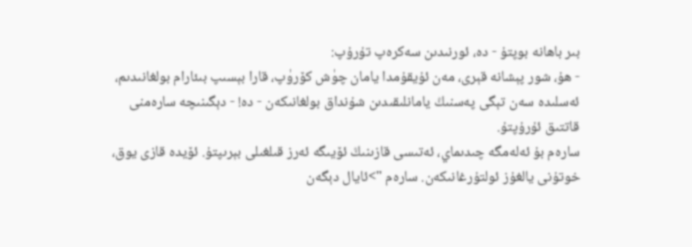بىر باھانە بوپتۇ - دە، ئورنىدىن سەكرەپ تۇرۇپ:
- ھۇ، شور پېشانە قېرى، مەن ئۇيقۇمدا يامان چۈش كۆرۈپ، قارا بېسىپ بىئارام بولغانىدىم، ئەسلىدە سەن تېگى پەسنىڭ يامانلىقىدىن شۇنداق بولغانىكەن - دە! - دېگىنىچە سارەمنى قاتتىق ئۇرۇپتۇ.
سارەم بۇ ئەلەمگە چىدىماي، ئەتىسى قازىنىڭ ئۆيىگە ئەرز قىلغىلى بېرىپتۇ. ئۆيدە قازى يوق، خوتۇنى يالغۇز ئولتۇرغانىكەن. سارەم ">ئايال دېگەن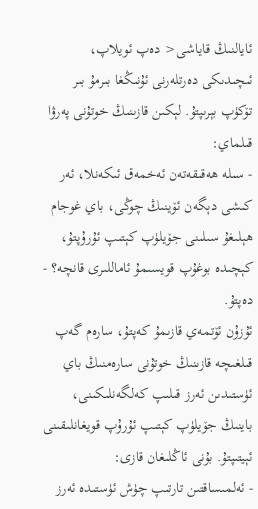ئايالنىڭ قاياشى< دەپ ئويلاپ، ئىچىدىكى دەرتلەرنى ئۇنىڭغا بىرمۇ بىر تۆكۈپ بېرىپتۇ. لېكىن قازىنىڭ خوتۇنى پەرۋا قىلماي:
- سىلە ھەقىقەتەن ئەخمەق ئىكەنلا، ئەر كىشى دېگەن ئۆينىڭ چوڭى، باي غوجام ھېلىغۇ سىلىنى جۆيلۈپ كېتىپ ئۇرۇپتۇ، كېچىدە بوغۇپ قويسىمۇ ئاماللىرى قانچە؟ - دەپتۇ.
ئۇزۇن ئۆتمەي قازىمۇ كەپتۇ، سارەم گەپ قىلغىچە قازىنىڭ خوتۇنى سارەمنىڭ باي ئۈستىدىن ئەرز قىلىپ كەلگەنلىكىنى، باينىڭ جۆيلۈپ كېتىپ ئۇرۇپ قويغانلىقىنى ئېيتىپتۇ. بۇنى ئاڭلىغان قازى:
- ئەلمىساقتىن تارتىپ چۈش ئۈستىدە ئەرز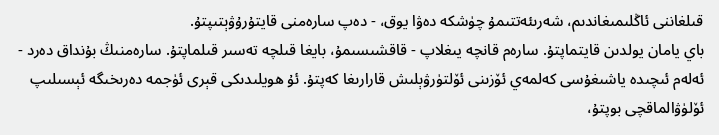قىلغاننى ئاڭلىمىغاندىم، شەرىئەتتىمۇ چۈشكە دەۋا يوق، - دەپ سارەمنى قايتۇرۇۋېتىپتۇ.
باي يامان يولدىن قايتماپتۇ. سارەم قانچە يىغلاپ - قاقشىسىمۇ، بايغا قىلچە تەسىر قىلماپتۇ. سارەمنىڭ بۇنداق دەرد - ئەلەم ئىچىدە ياشىغۇسى كەلمەي ئۆزىنى ئۆلتۈرۋېلىش قارارىغا كەپتۇ. ئۇ ھويلىدىكى قېرى ئۈجمە دەرىخىگە ئېسىلىپ ئۆلۈۋالماقچى بوپتۇ،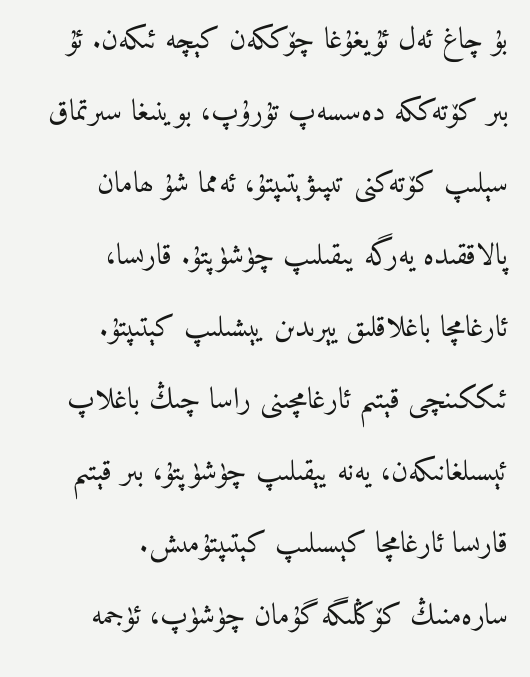بۇ چاغ ئەل ئۇيغۇغا چۆككەن كېچە ئىكەن. ئۇ بىر كۆتەككە دەسسەپ تۇرۇپ، بوينىغا سىرتماق سېلىپ كۆتەكنى تىپىۋېتىپتۇ، ئەمما شۇ ھامان پالاققىدە يەرگە يىقىلىپ چۈشۈپتۇ. قارىسا، ئارغامچا باغلاقلىق يېرىدىن يېشىلىپ كېتىپتۇ. ئىككىنچى قېتىم ئارغامچىنى راسا چىڭ باغلاپ ئېسىلغانىكەن، يەنە يېقىلىپ چۈشۈپتۇ، بىر قېتىم قارىسا ئارغامچا كېسىلىپ كېتىپتۇمىش. سارەمنىڭ كۆڭلىگە گۇمان چۈشۈپ، ئۈجمە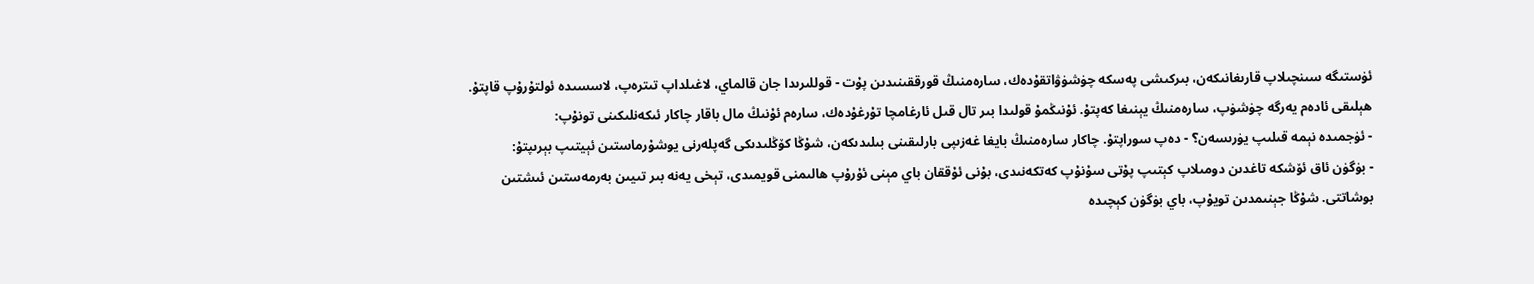ئۈستىگە سىنچىلاپ قارىغانىكەن، بىركىشى پەسكە چۈشۈۋاتقۇدەك، سارەمنىڭ قورققىنىدىن پۇت - قوللىرىدا جان قالماي، لاغىلداپ تىترەپ، لاسسىدە ئولتۇرۇپ قاپتۇ. ھېلىقى ئادەم يەرگە چۈشۈپ، سارەمنىڭ يېنىغا كەپتۇ. ئۇنىڭمۇ قولىدا بىر تال قىل ئارغامچا تۇرغۇدەك، سارەم ئۇنىڭ مال باقار چاكار ئىكەنلىكىنى تونۇپ:
- ئۈجمىدە نېمە قىلىپ يۈرىسەن؟ - دەپ سوراپتۇ. چاكار سارەمنىڭ بايغا غەزىپى بارلىقىنى بىلىدىكەن، شۇڭا كۆڭلىدىكى گەپلەرنى يوشۇرماستىن ئېيتىپ بېرىپتۇ:
- بۈگۈن ئاق ئۆشكە تاغدىن دومىلاپ كېتىپ پۇتى سۇنۇپ كەتكەنىدى، بۇنى ئۇققان باي مېنى ئۇرۇپ ھالىمنى قويمىدى، تېخى يەنە بىر تىيىن بەرمەستىن ئىشتىن بوشاتتى. شۇڭا جېنىمدىن تويۇپ، باي بۈگۈن كېچىدە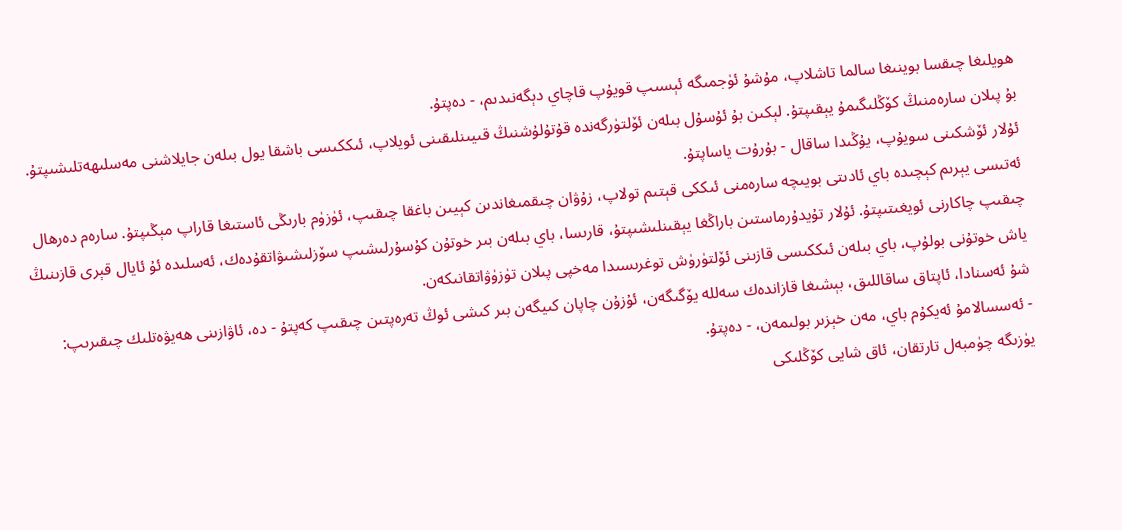ھويلىغا چىقسا بوينىغا سالما تاشلاپ، مۇشۇ ئۈجمىگە ئېسىپ قويۇپ قاچاي دېگەنىدىم، - دەپتۇ.
بۇ پىلان سارەمنىڭ كۆڭلىگىمۇ يېقىپتۇ. لېكىن بۇ ئۇسۇل بىلەن ئۆلتۈرگەندە قۇتۇلۇشنىڭ قىيىنلىقىنى ئويلاپ، ئىككىسى باشقا يول بىلەن جايلاشنى مەسلىھەتلىشىپتۇ. ئۇلار ئۆشكىنى سويۇپ، يۇڭىدا ساقال - بۇرۇت ياساپتۇ.
ئەتىسى يېرىم كېچىدە باي ئادىتى بويىچە سارەمنى ئىككى قېتىم تولاپ، زۇۋان چىقمىغاندىن كېيىن باغقا چىقىپ، ئۈزۈم بارىڭى ئاستىغا قاراپ مېڭىپتۇ. سارەم دەرھال چىقىپ چاكارنى ئويغىتىپتۇ. ئۇلار تۇيدۇرماستىن باراڭغا يېقىنلىشىپتۇ، قارىسا، باي بىلەن بىر خوتۇن كۇسۇرلىشىپ سۆزلىشىۋاتقۇدەك، ئەسلىدە ئۇ ئايال قېرى قازىنىڭ ياش خوتۇنى بولۇپ، باي بىلەن ئىككىسى قازىنى ئۆلتۈرۈش توغرىسىدا مەخپى پىلان تۈزۈۋاتقانىكەن.
شۇ ئەسنادا، ئاپتاق ساقاللىق، بېشىغا قازاندەك سەللە يۆگىگەن، ئۇزۇن چاپان كىيگەن بىر كىشى ئوڭ تەرەپتىن چىقىپ كەپتۇ - دە، ئاۋازىنى ھەيۋەتلىك چىقىرىپ:
- ئەسسالامۇ ئەيكۇم باي، مەن خېزىر بولىمەن، - دەپتۇ.
يۈزىگە چۈمبەل تارتقان، ئاق شايى كۆڭلىكى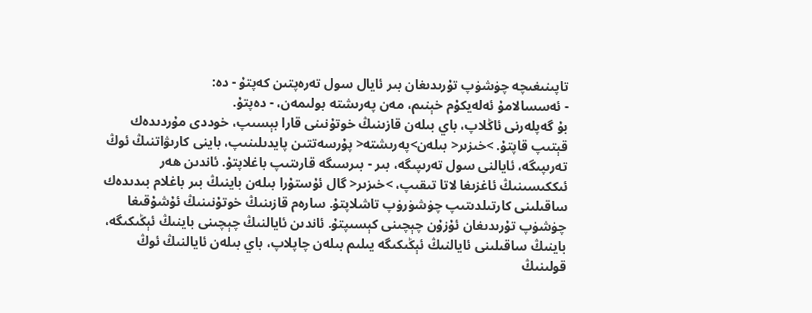تاپىنىغىچە چۈشۈپ تۇرىدىغان بىر ئايال سول تەرەپتىن كەپتۇ - دە:
- ئەسسالامۇ ئەلەيكۇم خېنىم، مەن پەرىشتە بولىمەن، - دەپتۇ.
بۇ گەپلەرنى ئاڭلاپ، باي بىلەن قازىنىڭ خوتۇنىنى قارا بېسىپ، خوددى مۇردىدەك قېتىپ قاپتۇ. >خىزىر< بىلەن>پەرىشتە< پۇرسەتتىن پايدىلىنىپ، باينى كارىۋاتنىڭ ئوڭ تەرىپىگە، ئايالنى سول تەرىپىگە، بىر - بىرسىگە قارىتىپ باغلاپتۇ. ئاندىن ھەر ئىككىسىنىڭ ئاغزىغا لاتا تىقىپ، >خىزىر< گال ئۇستۇرا بىلەن باينىڭ بىر باغلام بىدىدەك ساقىلىنى كارتىلدىتىپ چۈشۈرۈپ تاشلاپتۇ. سارەم قازىنىڭ خوتۇنىنىڭ ئۇشۇقىغا چۈشۈپ تۇرىدىغان ئۇزۇن چېچىنى كېسىپتۇ. ئاندىن ئايالنىڭ چېچىنى باينىڭ ئېڭىكىگە، باينىڭ ساقىلىنى ئايالنىڭ ئېڭىكىگە يىلىم بىلەن چاپلاپ، باي بىلەن ئايالنىڭ ئوڭ قولىنىڭ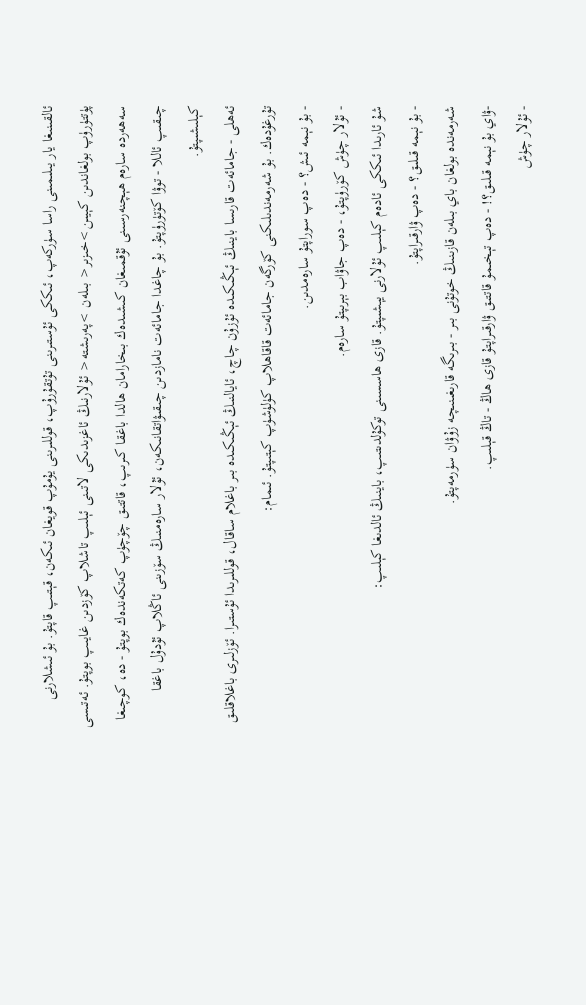ئالقىنىغا يار يىلىمىنى راسا سۈركەپ، ئىككى ئۇستىرىنى تۇتقۇرۇپ، قوللىرىنى يۇمۇپ قويغان ئىكەن، قېتىپ قاپتۇ. بۇ ئىشلارنى پۈتتۈرۈپ بولغاندىن كېيىن>خىزىر< بىلەن >پەرىشتە< ئۇلارنىڭ ئاغزىدىكى لاتىنى ئېلىپ تاشلاپ كۆزدىن غايىپ بوپتۇ. ئەتىسى سەھەردە سارەم ھېچنەرسىنى ئۇقمىغان كىشىدەك بىخارامان ھالدا باغقا كىرىپ، قاتتىق چۆچۈپ كەتكەندەك بوپتۇ - دە، كوچىغا چىقىپ ئاللا - توۋا كۆتۈرۈپتۇ. بۇ چاغدا جامائەت نامازدىن چىقىۋاتقانىكەن، ئۇلار سارەمنىڭ سۆزىنى ئاڭلاپ ئۇدۇل باغقا كېلىشىپتۇ.
ئەھلى - جامائەت قارىسا باينىڭ ئېڭىكىدە ئۇزۇن چاچ، ئايالنىڭ ئېڭىكىدە بىر باغلام ساقال، قوللىرىدا ئۇستىرا. ئۆزلىرى باغلاقلىق تۇرغۇدەك. بۇ شەرمەندىلىكنى كۆرگەن جامائەت قاقاھلاپ كۈلۈشۈپ كېتىپتۇ. ئىمام:
- بۇ نېمە ئىش؟ - دەپ سوراپتۇ سارەمدىن.
- ئۇلار چۈش كۆرۈپتۇ، - دەپ جاۋاب بېرىپتۇ سارەم.
شۇ ئارىدا ئىككى ئادەم كېلىپ ئۇلارنى يېشىپتۇ. قازى ھاسسىنى توكۇلدىتىپ، باينىڭ ئالدىغا كېلىپ:
- بۇ نېمە قىلىق؟ - دەپ ۋارقىراپتۇ.
شەرمەندە بولغان باي بىلەن قازىنىڭ خوتۇنى بىر - بىرىگە قارىغىنىچە زۇۋان سۈرمەپتۇ.
-ۋاي بۇ نېمە قىلىق؟! - دەپ تېخىمۇ قاتتىق ۋارقىراپتۇ قازى ھاڭ - تاڭ قېلىپ.
- ئۇلار چۈش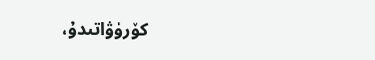كۆرۈۋاتىدۇ،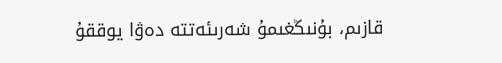قازىم، بۇنىڭغىمۇ شەرىئەتتە دەۋا يوققۇ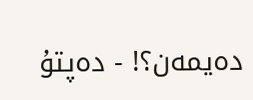دەيمەن؟! - دەپتۇ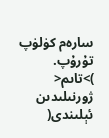سارەم كۈلۈپ تۇرۇپ.
)>تاىم< ژورنىلىدىن ئېلىندى(